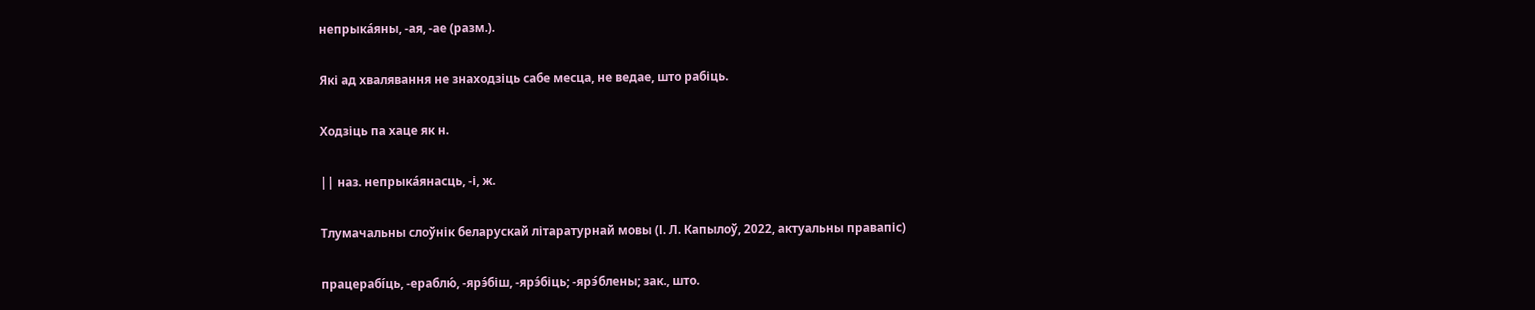непрыка́яны, -ая, -ае (разм.).

Які ад хвалявання не знаходзіць сабе месца, не ведае, што рабіць.

Ходзіць па хаце як н.

|| наз. непрыка́янасць, -і, ж.

Тлумачальны слоўнік беларускай літаратурнай мовы (І. Л. Капылоў, 2022, актуальны правапіс)

працерабі́ць, -ераблю́, -ярэ́біш, -ярэ́біць; -ярэ́блены; зак., што.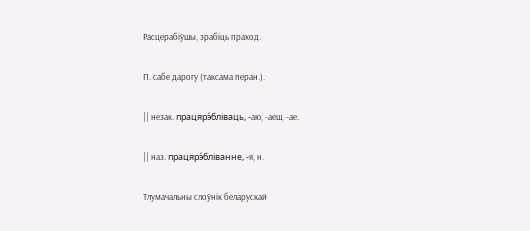Расцерабіўшы, зрабіць праход.

П. сабе дарогу (таксама перан.).

|| незак. працярэ́бліваць, -аю, -аеш, -ае.

|| наз. працярэ́бліванне, -я, н.

Тлумачальны слоўнік беларускай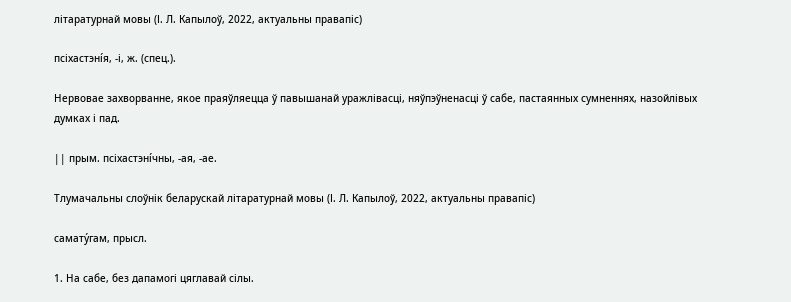літаратурнай мовы (І. Л. Капылоў, 2022, актуальны правапіс)

псіхастэні́я, -і, ж. (спец.).

Нервовае захворванне, якое праяўляецца ў павышанай уражлівасці, няўпэўненасці ў сабе, пастаянных сумненнях, назойлівых думках і пад.

|| прым. псіхастэні́чны, -ая, -ае.

Тлумачальны слоўнік беларускай літаратурнай мовы (І. Л. Капылоў, 2022, актуальны правапіс)

самату́гам, прысл.

1. На сабе, без дапамогі цяглавай сілы.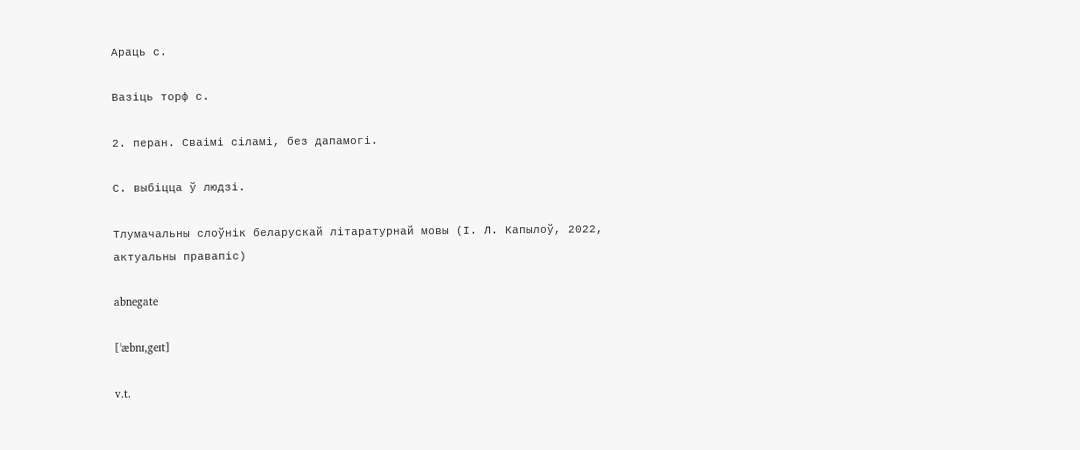Араць с.

Вазіць торф с.

2. перан. Сваімі сіламі, без дапамогі.

С. выбіцца ў людзі.

Тлумачальны слоўнік беларускай літаратурнай мовы (І. Л. Капылоў, 2022, актуальны правапіс)

abnegate

[ˈæbnɪ,geɪt]

v.t.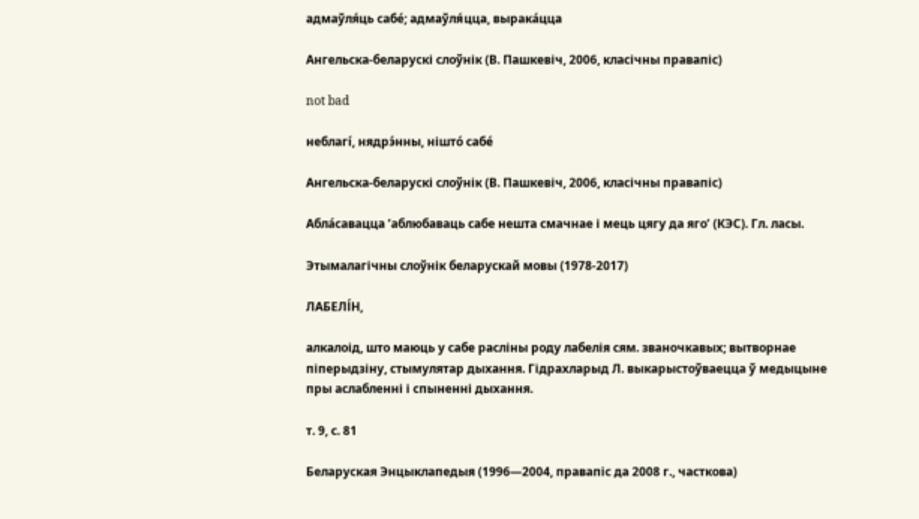адмаўля́ць сабе́; адмаўля́цца, вырака́цца

Ангельска-беларускі слоўнік (В. Пашкевіч, 2006, класічны правапіс)

not bad

неблагі́, нядрэ́нны, нішто́ сабе́

Ангельска-беларускі слоўнік (В. Пашкевіч, 2006, класічны правапіс)

Абла́савацца ’аблюбаваць сабе нешта смачнае і мець цягу да яго’ (КЭС). Гл. ласы.

Этымалагічны слоўнік беларускай мовы (1978-2017)

ЛАБЕЛІ́Н,

алкалоід, што маюць у сабе расліны роду лабелія сям. званочкавых; вытворнае піперыдзіну, стымулятар дыхання. Гідрахларыд Л. выкарыстоўваецца ў медыцыне пры аслабленні і спыненні дыхання.

т. 9, с. 81

Беларуская Энцыклапедыя (1996—2004, правапіс да 2008 г., часткова)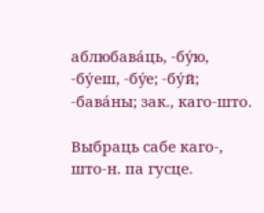аблюбава́ць, -бу́ю, -бу́еш, -бу́е; -бу́й; -бава́ны; зак., каго-што.

Выбраць сабе каго-, што-н. па гусце.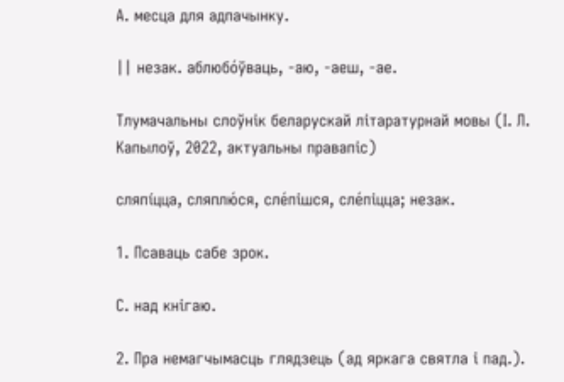А. месца для адпачынку.

|| незак. аблюбо́ўваць, -аю, -аеш, -ае.

Тлумачальны слоўнік беларускай літаратурнай мовы (І. Л. Капылоў, 2022, актуальны правапіс)

сляпі́цца, сляплю́ся, сле́пішся, сле́піцца; незак.

1. Псаваць сабе зрок.

С. над кнігаю.

2. Пра немагчымасць глядзець (ад яркага святла і пад.).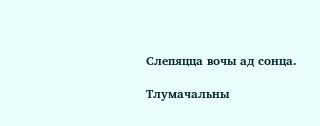Слепяцца вочы ад сонца.

Тлумачальны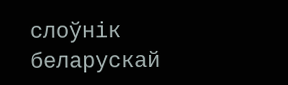слоўнік беларускай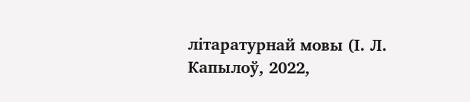літаратурнай мовы (І. Л. Капылоў, 2022,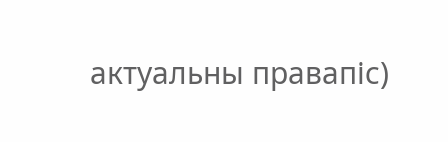актуальны правапіс)